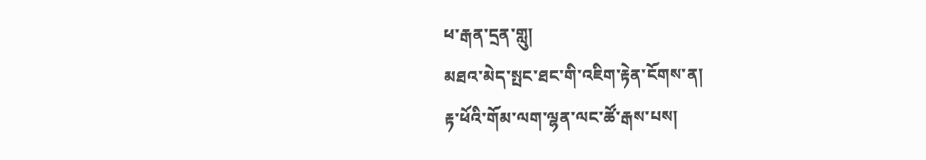ཕ་རྒན་དྲན་གླུ།
མཐའ་མེད་སྤང་ཐང་གི་འཇིག་རྟེན་ངོགས་ན།
རྟ་ཕོའི་གོམ་ལག་ལྷན་ལང་ཚོ་རྒས་པས།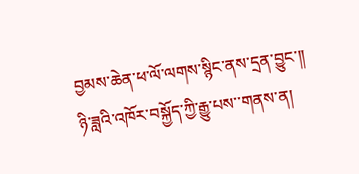བྱམས་ཆེན་ཕ་ལོ་ལགས་སྙིང་ནས་དྲན་བྱུང་།།
ཉི་ཟླའི་འཁོར་བསྐྱོད་ཀྱི་རྒྱུ་པས་་གནས་ན།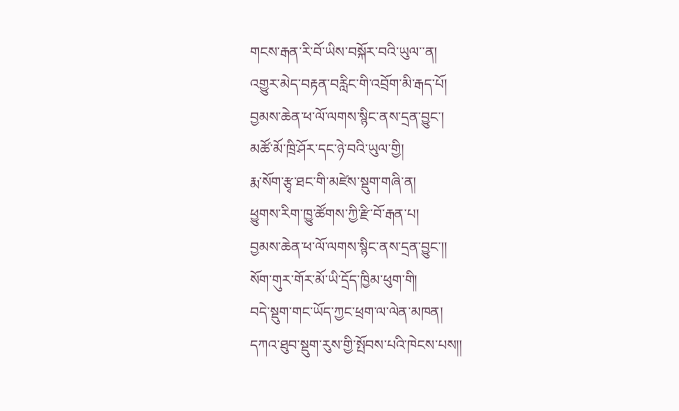གངས་རྒན་རི་བོ་ཡིས་བསྐོར་བའི་ཡུལ་་ན།
འགྱུར་མེད་བརྟན་བརླིང་གི་འབྲོག་མི་རྒད་པོ།
བྱམས་ཆེན་ཕ་ལོ་ལགས་སྙིང་ནས་དྲན་བྱུང་།
མཚོ་མོ་ཁྲི་ཤོར་དང་ཉེ་བའི་ཡུལ་གྱི།
རྨ་སོག་རྩྭ་ཐང་གི་མཛེས་སྡུག་གཞི་ན།
ཕྱུགས་རིག་ཁྱུ་ཚོགས་ཀྱི་རྫི་བོ་རྒན་པ།
བྱམས་ཆེན་ཕ་ལོ་ལགས་སྙིང་ནས་དྲན་བྱུང་།།
སོག་གུར་གོར་མོ་ཡི་དྲོད་ཁྱིམ་ཕུག་གི།
བདེ་སྡུག་གང་ཡོད་ཀྱང་ཕྲག་ལ་ལེན་མཁན།
དཀའ་ཐུབ་སྡུག་རུས་གྱི་སྤོབས་པའི་ཁེངས་པས།།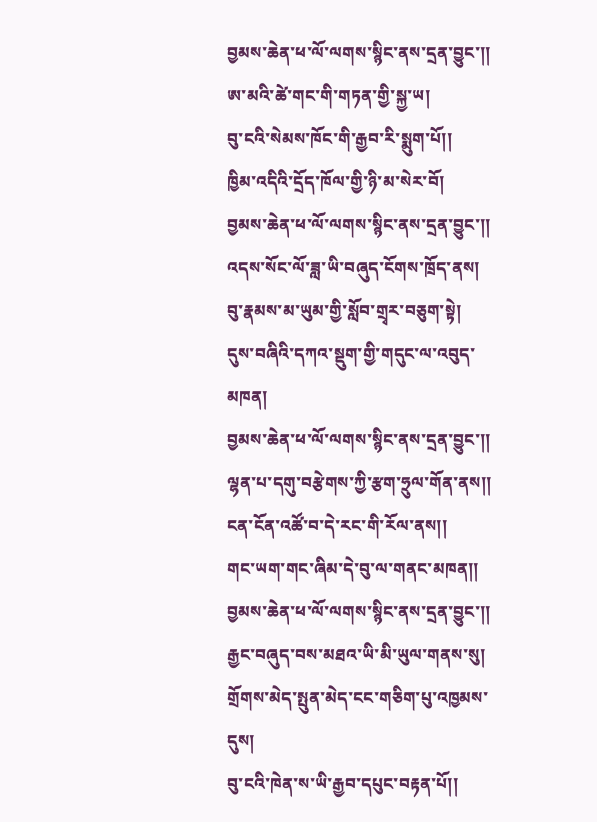བྱམས་ཆེན་ཕ་ལོ་ལགས་སྙིང་ནས་དྲན་བྱུང་།།
ཨ་མའི་ཚེ་གང་གི་གཏན་གྱི་སྐྱ་ཡ།
བུ་ངའི་སེམས་ཁོང་གི་རྒྱབ་རི་སྨུག་པོ།།
ཁྱིམ་འདིའི་དྲོད་ཁོལ་གྱི་ཉི་མ་སེར་བོ།
བྱམས་ཆེན་ཕ་ལོ་ལགས་སྙིང་ནས་དྲན་བྱུང་།།
འདས་སོང་ལོ་ཟླ་ཡི་བཞུད་ངོགས་ཁྲོད་ནས།
བུ་རྣམས་མ་ཡུམ་གྱི་སློབ་གྲྭར་བཅུག་སྟེ།
དུས་བཞིའི་དཀའ་སྡུག་གྱི་གདུང་ལ་འབུད་མཁན།
བྱམས་ཆེན་ཕ་ལོ་ལགས་སྙིང་ནས་དྲན་བྱུང་།།
ལྷན་པ་དགུ་བརྩེགས་ཀྱི་རྩག་ཧྲུལ་གོན་ནས།།
ངན་ངོན་འཚོ་བ་དེ་རང་གི་རོལ་ནས།།
གང་ཡག་གང་ཞིམ་དེ་བུ་ལ་གནང་མཁན།།
བྱམས་ཆེན་ཕ་ལོ་ལགས་སྙིང་ནས་དྲན་བྱུང་།།
རྒྱང་བཞུད་བས་མཐའ་ཡི་མི་ཡུལ་གནས་སུ།
གྲོགས་མེད་སྤུན་མེད་ངང་གཅིག་པུ་འཁྱམས་དུས།
བུ་ངའི་ཁེན་ས་ཡི་རྒྱབ་དཔུང་བརྟན་པོ།།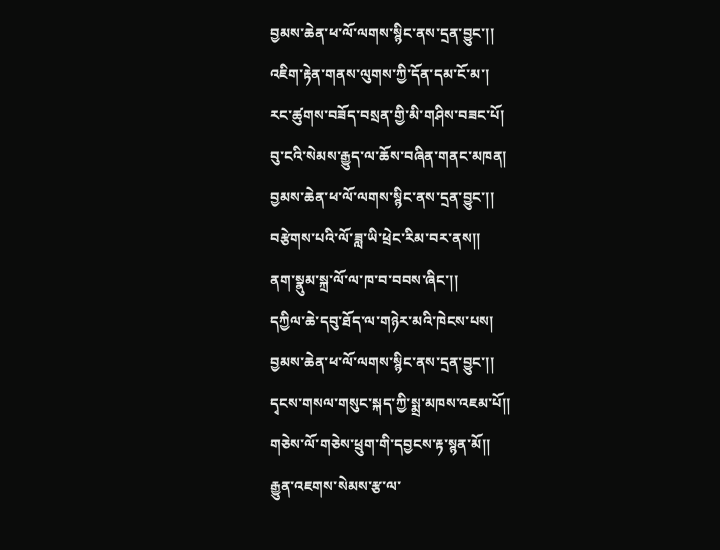བྱམས་ཆེན་ཕ་ལོ་ལགས་སྙིང་ནས་དྲན་བྱུང་།།
འཇིག་རྟེན་གནས་ལུགས་ཀྱི་དོན་དམ་ངོ་མ་།
རང་ཚུགས་བཟོད་བསྲན་གྱི་མི་གཤིས་བཟང་པོ།
བུ་ངའི་སེམས་རྒྱུད་ལ་ཆོས་བཞིན་གནང་མཁན།
བྱམས་ཆེན་ཕ་ལོ་ལགས་སྙིང་ནས་དྲན་བྱུང་།།
བརྩེགས་པའི་ལོ་ཟླ་ཡི་ཕྲེང་རིམ་བར་ནས།།
ནག་སྣུམ་སྐྲ་ལོ་ལ་ཁ་བ་བབས་ཞིང་།།
དཀྱིལ་ཆེ་དབུ་ཐོད་ལ་གཉེར་མའི་ཁེངས་པས།
བྱམས་ཆེན་ཕ་ལོ་ལགས་སྙིང་ནས་དྲན་བྱུང་།།
དྭངས་གསལ་གསུང་སྐད་ཀྱི་སྨྲ་མཁས་འཇམ་པོ།།
གཅེས་ལོ་གཅེས་ཕྲུག་གི་དབྱངས་རྟ་སྙན་མོ།།
རྒྱུན་འཇགས་སེམས་རྩ་ལ་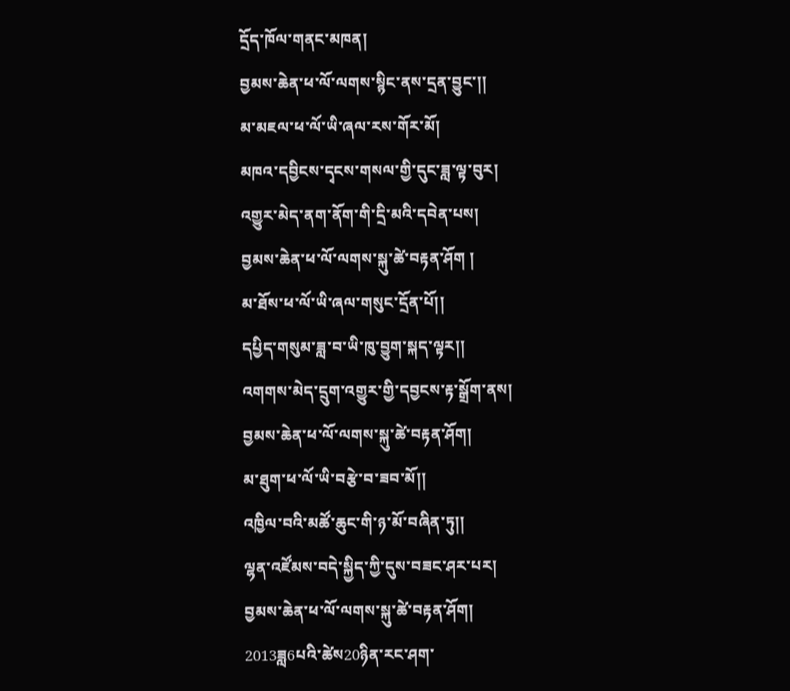དྲོད་ཁོལ་གནང་མཁན།
བྱམས་ཆེན་ཕ་ལོ་ལགས་སྙིང་ནས་དྲན་བྱུང་།།
མ་མཇལ་ཕ་ལོ་ཡི་ཞལ་རས་གོར་མོ།
མཁའ་དབྱིངས་དྭངས་གསལ་གྱི་དུང་ཟླ་ལྟ་བུར།
འགྱུར་མེད་ནག་ནོག་གི་དྲི་མའི་དབེན་པས།
བྱམས་ཆེན་ཕ་ལོ་ལགས་སྐུ་ཚེ་བརྟན་ཤོག །
མ་ཐོས་ཕ་ལོ་ཡི་ཞལ་གསུང་དྲོན་པོ།།
དཔྱིད་གསུམ་ཟླ་བ་ཡི་ཁུ་བྱུག་སྐད་ལྟར།།
འགགས་མེད་དྲུག་འགྱུར་གྱི་དབྱངས་རྟ་སྒྲོག་ནས།
བྱམས་ཆེན་ཕ་ལོ་ལགས་སྐུ་ཚེ་བརྟན་ཤོག།
མ་ཐུག་ཕ་ལོ་ཡི་བརྩེ་བ་ཟབ་མོ།།
འཁྱིལ་བའི་མཚོ་ཆུང་གི་ཉ་མོ་བཞིན་ཏུ།།
ལྷན་འཛོམས་བདེ་སྐྱིད་ཀྱི་དུས་བཟང་ཤར་པར།
བྱམས་ཆེན་ཕ་ལོ་ལགས་སྐུ་ཚེ་བརྟན་ཤོག།
2013ཟླ6པའི་ཚེས20ཉིན་རང་ཤག་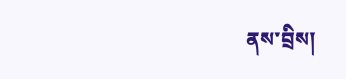ནས་བྲིས།